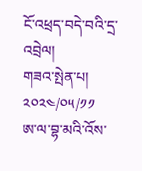ངོ་འཕྲད་བདེ་བའི་དྲ་འབྲེལ།
གཟའ་སྤེན་པ། ༢༠༢༤/༠༥/༡༡
ཨ་ལ་བྷ་མའི་འོས་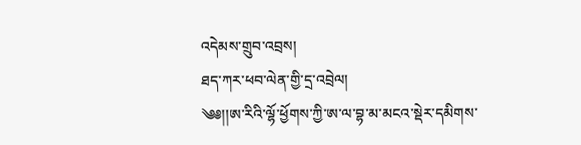འདེམས་གྲུབ་འབྲས།
ཐད་ཀར་ཕབ་ལེན་གྱི་དྲ་འབྲེལ།
༄༅།།ཨ་རིའི་ལྷོ་ཕྱོགས་ཀྱི་ཨ་ལ་བྷ་མ་མངའ་སྡེར་དམིགས་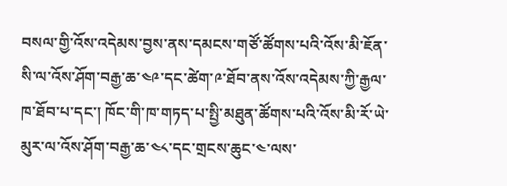བསལ་གྱི་འོས་འདེམས་བྱས་ནས་དམངས་གཙོ་ཚོགས་པའི་འོས་མི་ཇོན་སི་ལ་འོས་ཤོག་བརྒྱ་ཆ་༤༩་དང་ཚེག་༩་ཐོབ་ནས་འོས་འདེམས་ཀྱི་རྒྱལ་ཁ་ཐོབ་པ་དང་། ཁོང་གི་ཁ་གཏད་པ་སྤྱི་མཐུན་ཚོགས་པའི་འོས་མི་རོ་ཡེ་མུར་ལ་འོས་ཤོག་བརྒྱ་ཆ་༤༨་དང་གྲངས་ཆུང་༤་ལས་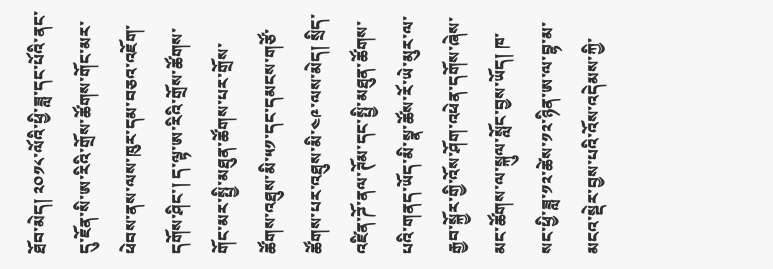ཐོབ་མེད། ༢༠༡༨་ལོའི་ཕྱི་ཟླ་དང་པོའི་ནང་དུ་ཇོན་སི་ཨ་རིའི་གྲོས་ཚོགས་གོང་མར་ཕེབས་ནས་ལས་ཁུར་དམ་བཅའ་འཇོག་དགོས་ཤིང་། ད་ལྟ་ཨ་རིའི་གྲོས་ཚོགས་གོང་མར་སྤྱི་མཐུན་ཚོགས་པར་གྲོས་ཚོགས་འཐུས་མི་༥༡་དང་དམངས་གཙོ་ཚོགས་པར་འཐུས་མི་༤༩་ལས་མེད། སྲིད་འཛིན་ཌོ་ནལ་ཊོམ་དང་སྤྱི་མཐུན་ཚོགས་པའི་གནད་ཡོད་མི་སྣ་ཚོས་རོ་ཡེ་མུར་ལ་རྒྱབ་སྐྱོར་གྱི་འོས་ཤོག་འཕེན་དགོས་ཞེས་མང་ཚོགས་ལ་སྐུལ་སློང་བྱས་ཡོད། ཁ་སང་ཕྱི་ཟླ་༡༢་ཚེས་༡༢་ཉིན་ཨ་ལ་བྷ་མ་མངའ་སྡེར་བྱས་པའི་འོས་འདེམས་ཀྱི་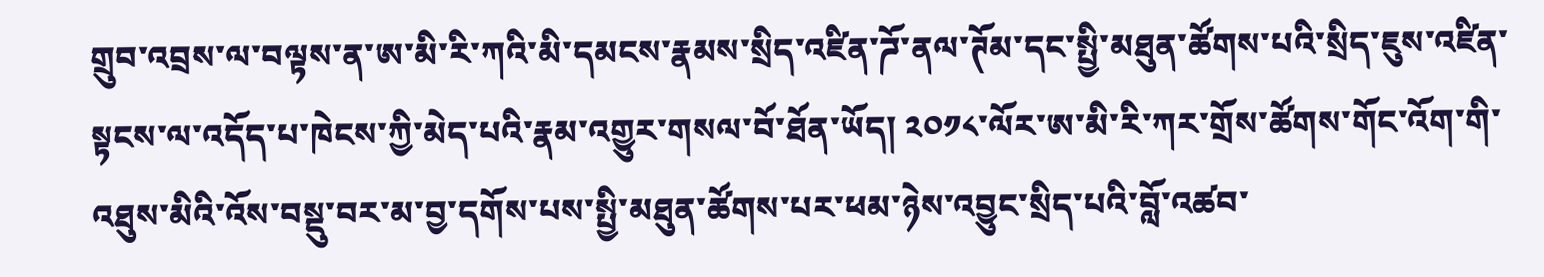གྲུབ་འབྲས་ལ་བལྟས་ན་ཨ་མི་རི་ཀའི་མི་དམངས་རྣམས་སྲིད་འཛིན་ཌོ་ནལ་ཊོམ་དང་སྤྱི་མཐུན་ཚོགས་པའི་སྲིད་ཇུས་འཛིན་སྟངས་ལ་འདོད་པ་ཁེངས་ཀྱི་མེད་པའི་རྣམ་འགྱུར་གསལ་བོ་ཐོན་ཡོད། ༢༠༡༨་ལོར་ཨ་མི་རི་ཀར་གྲོས་ཚོགས་གོང་འོག་གི་འཐུས་མིའི་འོས་བསྡུ་བར་མ་བྱ་དགོས་པས་སྤྱི་མཐུན་ཚོགས་པར་ཕམ་ཉེས་འབྱུང་སྲིད་པའི་བློ་འཚབ་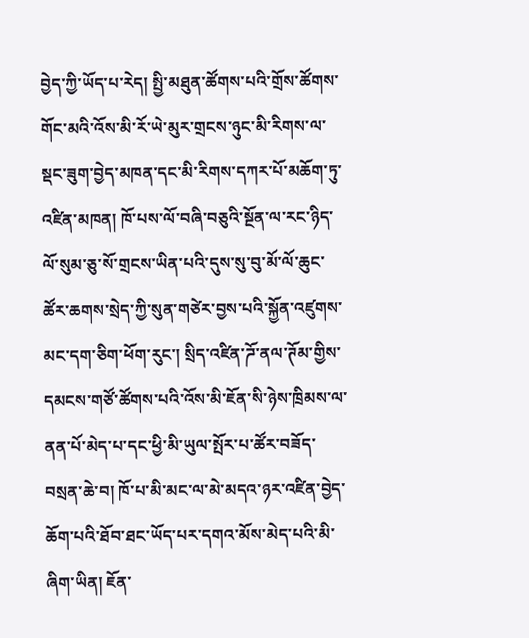བྱེད་ཀྱི་ཡོད་པ་རེད། སྤྱི་མཐུན་ཚོགས་པའི་གྲོས་ཚོགས་གོང་མའི་འོས་མི་རོ་ཡེ་མུར་གྲངས་ཉུང་མི་རིགས་ལ་སྡང་ཟུག་བྱེད་མཁན་དང་མི་རིགས་དཀར་པོ་མཆོག་ཏུ་འཛིན་མཁན། ཁོ་པས་ལོ་བཞི་བཅུའི་སྔོན་ལ་རང་ཉིད་ལོ་སུམ་ཅུ་སོ་གྲངས་ཡིན་པའི་དུས་སུ་བུ་མོ་ལོ་ཆུང་ཚོར་ཆགས་སྲེད་ཀྱི་སུན་གཙེར་བྱས་པའི་སྐྱོན་འཛུགས་མང་དག་ཅིག་ཕོག་རུང་། སྲིད་འཛིན་ཌོ་ནལ་ཊོམ་གྱིས་དམངས་གཙོ་ཚོགས་པའི་འོས་མི་ཇོན་སི་ཉེས་ཁྲིམས་ལ་ནན་པོ་མེད་པ་དང་ཕྱི་མི་ཡུལ་སྤོར་པ་ཚོར་བཟོད་བསྲན་ཆེ་བ། ཁོ་པ་མི་མང་ལ་མེ་མདའ་ཉར་འཛིན་བྱེད་ཆོག་པའི་ཐོབ་ཐང་ཡོད་པར་དགའ་མོས་མེད་པའི་མི་ཞིག་ཡིན། ཇོན་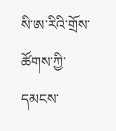སི་ཨ་རིའི་གྲོས་ཚོགས་ཀྱི་དམངས་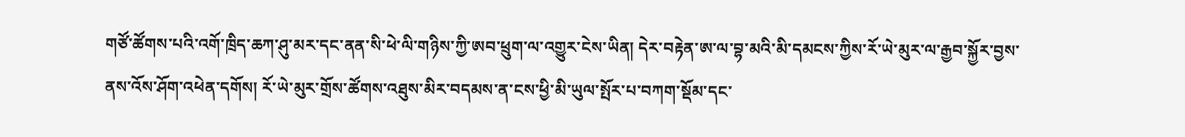གཙོ་ཚོགས་པའི་འགོ་ཁྲིད་ཆཀ་ཤུ་མར་དང་ནན་སི་ཕེ་ལི་གཉིས་ཀྱི་ཨབ་ཕྲུག་ལ་འགྱུར་ངེས་ཡིན། དེར་བརྟེན་ཨ་ལ་བྷ་མའི་མི་དམངས་ཀྱིས་རོ་ཡེ་མུར་ལ་རྒྱབ་སྐྱོར་བྱས་ནས་འོས་ཤོག་འཕེན་དགོས། རོ་ཡེ་མུར་གྲོས་ཚོགས་འཐུས་མིར་བདམས་ན་ངས་ཕྱི་མི་ཡུལ་སྤོར་པ་བཀག་སྡོམ་དང་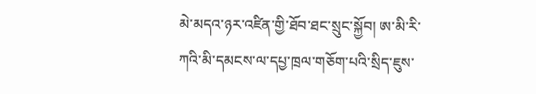མེ་མདའ་ཉར་འཛིན་གྱི་ཐོབ་ཐང་སྲུང་སྐྱོབ། ཨ་མི་རི་ཀའི་མི་དམངས་ལ་དཔྱ་ཁྲལ་གཅོག་པའི་སྲིད་ཇུས་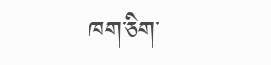ཁག་ཅིག་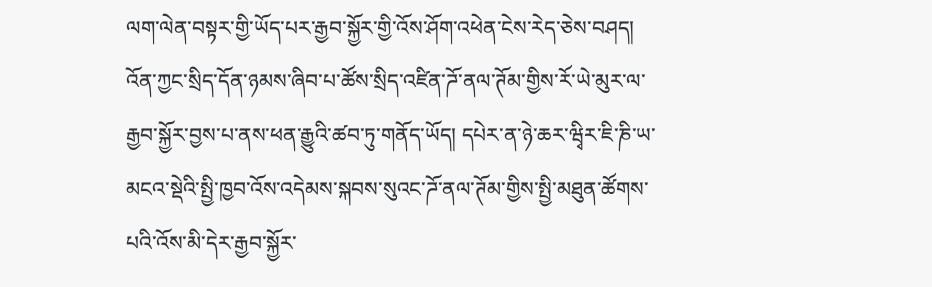ལག་ལེན་བསྟར་གྱི་ཡོད་པར་རྒྱབ་སྐྱོར་གྱི་འོས་ཤོག་འཕེན་ངེས་རེད་ཅེས་བཤད། འོན་ཀྱང་སྲིད་དོན་ཉམས་ཞིབ་པ་ཚོས་སྲིད་འཛིན་ཌོ་ནལ་ཊོམ་གྱིས་རོ་ཡེ་མུར་ལ་རྒྱབ་སྐྱོར་བྱས་པ་ནས་ཕན་རྒྱུའི་ཚབ་ཏུ་གནོད་ཡོད། དཔེར་ན་ཉེ་ཆར་ཝྭིར་ཇི་ཎི་ཡ་མངའ་སྡེའི་སྤྱི་ཁྱབ་འོས་འདེམས་སྐབས་སུའང་ཌོ་ནལ་ཊོམ་གྱིས་སྤྱི་མཐུན་ཚོགས་པའི་འོས་མི་དེར་རྒྱབ་སྐྱོར་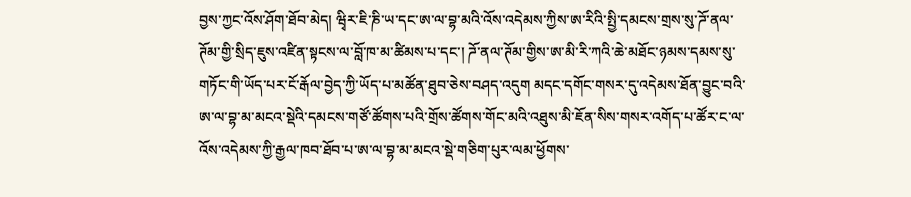བྱས་ཀྱང་འོས་ཤོག་ཐོབ་མེད། ཝྭིར་ཇི་ཎི་ཡ་དང་ཨ་ལ་བྷ་མའི་འོས་འདེམས་ཀྱིས་ཨ་རིའི་སྤྱི་དམངས་གྲས་སུ་ཌོ་ནལ་ཊོམ་གྱི་སྲིད་ཇུས་འཛིན་སྟངས་ལ་བློ་ཁ་མ་ཚིམས་པ་དང་། ཌོ་ནལ་ཊོམ་གྱིས་ཨ་མི་རི་ཀའི་ཆེ་མཐོང་ཉམས་དམས་སུ་གཏོང་གི་ཡོད་པར་ངོ་རྒོལ་བྱེད་ཀྱི་ཡོད་པ་མཚོན་ཐུབ་ཅེས་བཤད་འདུག མདང་དགོང་གསར་དུ་འདེམས་ཐོན་བྱུང་བའི་ཨ་ལ་བྷ་མ་མངའ་སྡེའི་དམངས་གཙོ་ཚོགས་པའི་གྲོས་ཚོགས་གོང་མའི་འཐུས་མི་ཇོན་སིས་གསར་འགོད་པ་ཚོར་ང་ལ་འོས་འདེམས་ཀྱི་རྒྱལ་ཁབ་ཐོབ་པ་ཨ་ལ་བྷ་མ་མངའ་སྡེ་གཅིག་པུར་ལམ་ཕྱོགས་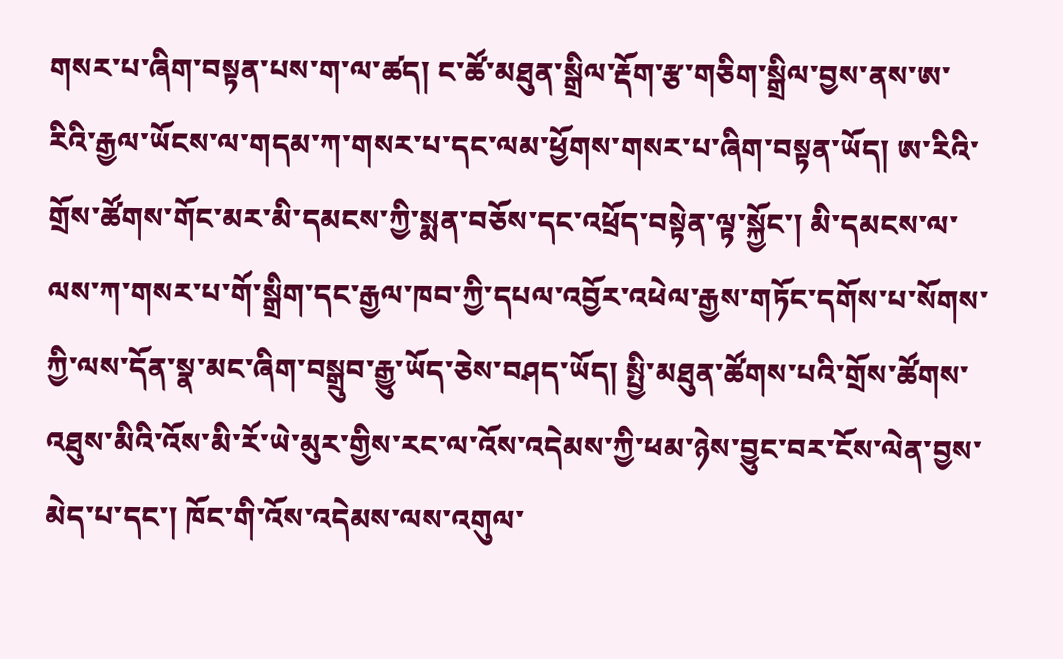གསར་པ་ཞིག་བསྟན་པས་ག་ལ་ཚད། ང་ཚོ་མཐུན་སྒྲིལ་རྡོག་རྩ་གཅིག་སྒྲིལ་བྱས་ནས་ཨ་རིའི་རྒྱལ་ཡོངས་ལ་གདམ་ཀ་གསར་པ་དང་ལམ་ཕྱོགས་གསར་པ་ཞིག་བསྟན་ཡོད། ཨ་རིའི་གྲོས་ཚོགས་གོང་མར་མི་དམངས་ཀྱི་སྨན་བཅོས་དང་འཕྲོད་བསྟེན་ལྟ་སྐྱོང་། མི་དམངས་ལ་ལས་ཀ་གསར་པ་གོ་སྒྲིག་དང་རྒྱལ་ཁབ་ཀྱི་དཔལ་འབྱོར་འཕེལ་རྒྱས་གཏོང་དགོས་པ་སོགས་ཀྱི་ལས་དོན་སྣ་མང་ཞིག་བསྒྲུབ་རྒྱུ་ཡོད་ཅེས་བཤད་ཡོད། སྤྱི་མཐུན་ཚོགས་པའི་གྲོས་ཚོགས་འཐུས་མིའི་འོས་མི་རོ་ཡེ་མུར་གྱིས་རང་ལ་འོས་འདེམས་ཀྱི་ཕམ་ཉེས་བྱུང་བར་ངོས་ལེན་བྱས་མེད་པ་དང་། ཁོང་གི་འོས་འདེམས་ལས་འགུལ་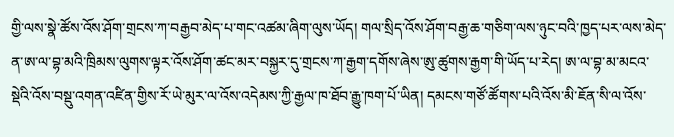གྱི་ལས་སྣེ་ཚོས་འོས་ཤོག་གྲངས་ཀ་བརྒྱབ་མེད་པ་གང་འཚམ་ཞིག་ལུས་ཡོད། གལ་སྲིད་འོས་ཤོག་བརྒྱ་ཆ་གཅིག་ལས་ཉུང་བའི་ཁྱད་པར་ལས་མེད་ན་ཨ་ལ་བྷ་མའི་ཁྲིམས་ལུགས་ལྟར་འོས་ཤོག་ཚང་མར་བསྐྱར་དུ་གྲངས་ཀ་རྒྱག་དགོས་ཞེས་ཨུ་ཚུགས་རྒྱག་གི་ཡོད་པ་རེད། ཨ་ལ་བྷ་མ་མངའ་སྡེའི་འོས་བསྡུ་འགན་འཛིན་གྱིས་རོ་ཡེ་མུར་ལ་འོས་འདེམས་ཀྱི་རྒྱལ་ཁ་ཐོབ་རྒྱུ་ཁག་པོ་ཡིན། དམངས་གཙོ་ཚོགས་པའི་འོས་མི་ཇོན་སི་ལ་འོས་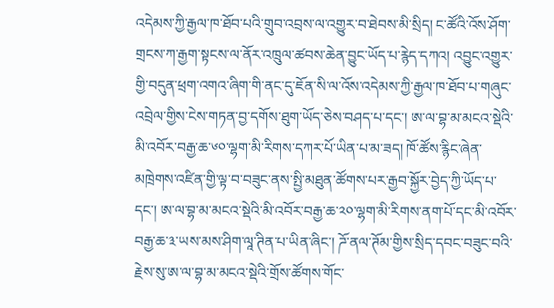འདེམས་ཀྱི་རྒྱལ་ཁ་ཐོབ་པའི་གྲུབ་འབྲས་ལ་འགྱུར་བ་ཐེབས་མི་སྲིད། ང་ཚོའི་འོས་ཤོག་གྲངས་ཀ་རྒྱག་སྟངས་ལ་ནོར་འཁྲུལ་ཚབས་ཆེན་བྱུང་ཡོད་པ་རྙེད་དཀའ། འབྱུང་འགྱུར་གྱི་བདུན་ཕྲག་འགའ་ཞིག་གི་ནང་དུ་ཇོན་སི་ལ་འོས་འདེམས་ཀྱི་རྒྱལ་ཁ་ཐོབ་པ་གཞུང་འབྲེལ་གྱིས་ངེས་གཏན་བྱ་དགོས་ཐུག་ཡོད་ཅེས་བཤད་པ་དང་། ཨ་ལ་བྷ་མ་མངའ་སྡེའི་མི་འབོར་བརྒྱ་ཆ་༦༠་ལྷག་མི་རིགས་དཀར་པོ་ཡིན་པ་མ་ཟད། ཁོ་ཚོས་རྙིང་ཞེན་མཁྲེགས་འཛིན་གྱི་ལྟ་བ་བཟུང་ནས་སྤྱི་མཐུན་ཚོགས་པར་རྒྱབ་སྐྱོར་བྱེད་ཀྱི་ཡོད་པ་དང་། ཨ་ལ་བྷ་མ་མངའ་སྡེའི་མི་འབོར་བརྒྱ་ཆ་༢༠་ལྷག་མི་རིགས་ནག་པོ་དང་མི་འབོར་བརྒྱ་ཆ་༣་ཡས་མས་ཤིག་ལཱ་ཊིན་པ་ཡིན་ཞིང་། ཌོ་ནལ་ཊོམ་གྱིས་སྲིད་དབང་བཟུང་བའི་རྗེས་སུ་ཨ་ལ་བྷ་མ་མངའ་སྡེའི་གྲོས་ཚོགས་གོང་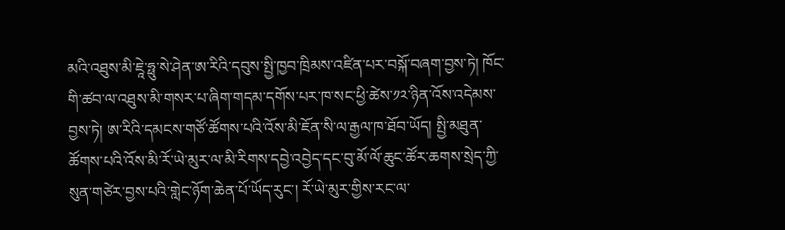མའི་འཐུས་མི་ཇཱེ་ཧྥུ་སེ་ཤེན་ཨ་རིའི་དབུས་སྤྱི་ཁྱབ་ཁྲིམས་འཛིན་པར་བསྐོ་བཞག་བྱས་ཏེ། ཁོང་གི་ཚབ་ལ་འཐུས་མི་གསར་པ་ཞིག་གདམ་དགོས་པར་ཁ་སང་ཕྱི་ཚེས་༡༢་ཉིན་འོས་འདེམས་བྱས་ཏེ། ཨ་རིའི་དམངས་གཙོ་ཚོགས་པའི་འོས་མི་ཇོན་སི་ལ་རྒྱལ་ཁ་ཐོབ་ཡོད། སྤྱི་མཐུན་ཚོགས་པའི་འོས་མི་རོ་ཡེ་མུར་ལ་མི་རིགས་དབྱེ་འབྱེད་དང་བུ་མོ་ལོ་ཆུང་ཚོར་ཆགས་སྲེད་ཀྱི་སུན་གཙེར་བྱས་པའི་གླེང་ཉོག་ཆེན་པོ་ཡོད་རུང་། རོ་ཡེ་མུར་གྱིས་རང་ལ་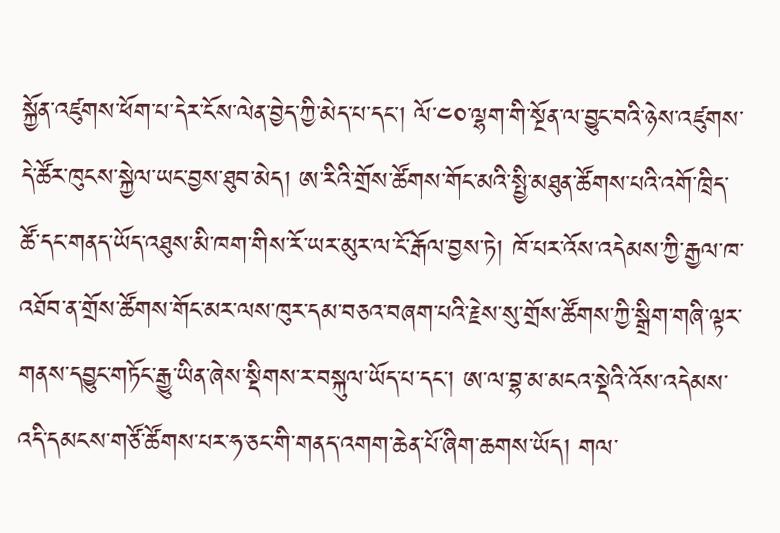སྐྱོན་འཛུགས་ཕོག་པ་དེར་ངོས་ལེན་བྱེད་ཀྱི་མེད་པ་དང་། ལོ་༤༠་ལྷག་གི་སྔོན་ལ་བྱུང་བའི་ཉེས་འཛུགས་དེ་ཚོར་ཁུངས་སྐྱེལ་ཡང་བྱས་ཐུབ་མེད། ཨ་རིའི་གྲོས་ཚོགས་གོང་མའི་སྤྱི་མཐུན་ཚོགས་པའི་འགོ་ཁྲིད་ཚོ་དང་གནད་ཡོད་འཐུས་མི་ཁག་གིས་རོ་ཡར་མུར་ལ་ངོ་རྒོལ་བྱས་ཏེ། ཁོ་པར་འོས་འདེམས་ཀྱི་རྒྱལ་ཁ་འཐོབ་ན་གྲོས་ཚོགས་གོང་མར་ལས་ཁུར་དམ་བཅའ་བཞག་པའི་རྗེས་སུ་གྲོས་ཚོགས་ཀྱི་སྒྲིག་གཞི་ལྟར་གནས་དབྱུང་གཏོང་རྒྱུ་ཡིན་ཞེས་སྡིགས་ར་བསྐུལ་ཡོད་པ་དང་། ཨ་ལ་བྷ་མ་མངའ་སྡེའི་འོས་འདེམས་འདི་དམངས་གཙོ་ཚོགས་པར་ཧ་ཅང་གི་གནད་འགག་ཆེན་པོ་ཞིག་ཆགས་ཡོད། གལ་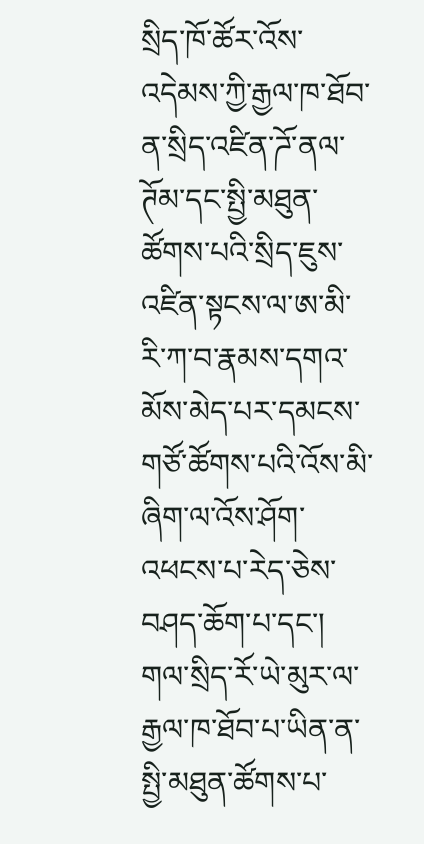སྲིད་ཁོ་ཚོར་འོས་འདེམས་ཀྱི་རྒྱལ་ཁ་ཐོབ་ན་སྲིད་འཛིན་ཌོ་ནལ་ཊོམ་དང་སྤྱི་མཐུན་ཚོགས་པའི་སྲིད་ཇུས་འཛིན་སྟངས་ལ་ཨ་མི་རི་ཀ་བ་རྣམས་དགའ་མོས་མེད་པར་དམངས་གཙོ་ཚོགས་པའི་འོས་མི་ཞིག་ལ་འོས་ཤོག་འཕངས་པ་རེད་ཅེས་བཤད་ཆོག་པ་དང་། གལ་སྲིད་རོ་ཡེ་མུར་ལ་རྒྱལ་ཁ་ཐོབ་པ་ཡིན་ན་སྤྱི་མཐུན་ཚོགས་པ་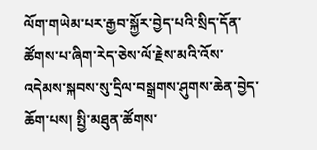ལོག་གཡེམ་པར་རྒྱབ་སྐྱོར་བྱེད་པའི་སྲིད་དོན་ཚོགས་པ་ཞིག་རེད་ཅེས་ལོ་རྗེས་མའི་འོས་འདེམས་སྐབས་སུ་དྲིལ་བསྒྲགས་ཤུགས་ཆེན་བྱེད་ཆོག་པས། སྤྱི་མཐུན་ཚོགས་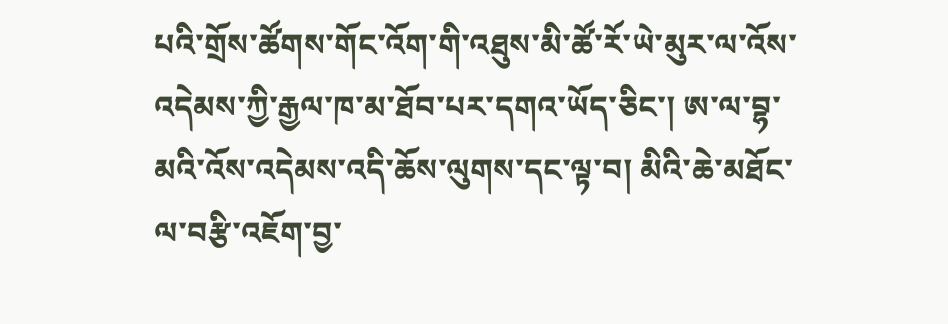པའི་གྲོས་ཚོགས་གོང་འོག་གི་འཐུས་མི་ཚོ་རོ་ཡེ་མུར་ལ་འོས་འདེམས་ཀྱི་རྒྱལ་ཁ་མ་ཐོབ་པར་དགའ་ཡོད་ཅིང་། ཨ་ལ་བྷ་མའི་འོས་འདེམས་འདི་ཆོས་ལུགས་དང་ལྟ་བ། མིའི་ཆེ་མཐོང་ལ་བརྩི་འཇོག་བྱ་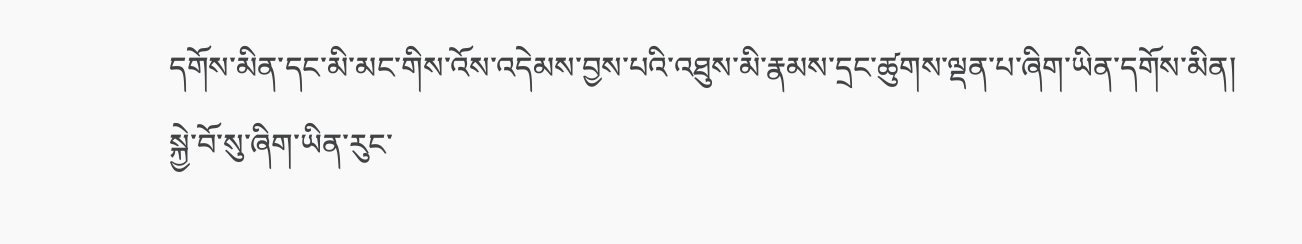དགོས་མིན་དང་མི་མང་གིས་འོས་འདེམས་བྱས་པའི་འཐུས་མི་རྣམས་དྲང་ཚུགས་ལྡན་པ་ཞིག་ཡིན་དགོས་མིན། སྐྱེ་བོ་སུ་ཞིག་ཡིན་རུང་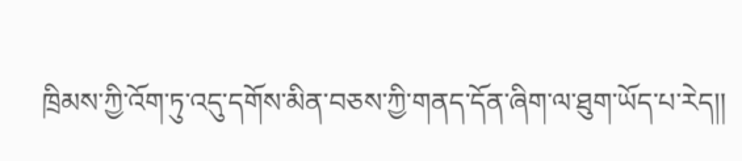ཁྲིམས་ཀྱི་འོག་ཏུ་འདུ་དགོས་མིན་བཅས་ཀྱི་གནད་དོན་ཞིག་ལ་ཐུག་ཡོད་པ་རེད།།